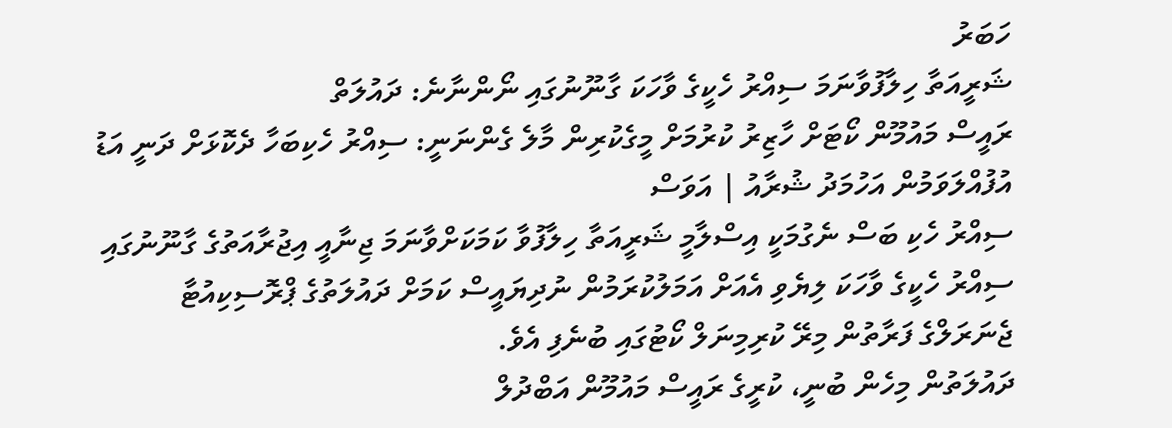ހަބަރު
ޝަރީއަތާ ހިލާފުވާނަމަ ސިއްރު ހެކީގެ ވާހަކަ ގާނޫނުގައި ނޯންނާނެ: ދައުލަތް
ރައީސް މައުމޫން ކޯޓަށް ހާޒިރު ކުރުމަށް މީގެކުރިން މާލެ ގެންނަނީ: ސިއްރު ހެކިބަހާ ދެކޮޅަށް ދަނީ އަޑު އުފުއްލަވަމުން އަހުމަދު ޝުރާއު | އަވަސް
ސިއްރު ހެކި ބަސް ނެގުމަކީ އިސްލާމީ ޝަރީއަތާ ހިލާފުވާ ކަމަކަށްވާނަމަ ޖިނާއީ އިޖުރާއަތުގެ ގާނޫނުގައި ސިއްރު ހެކީގެ ވާހަކަ ލިޔެވި އެއަށް އަމަލުކުރަމުން ނުދިޔައީސް ކަމަށް ދައުލަތުގެ ޕްރޮސިކިއުޓާ ޖެނަރަލްގެ ފަރާތުން މިރޭ ކުރިމިނަލް ކޯޓުގައި ބުނެފި އެވެ.
ދައުލަތުން މިހެން ބުނީ، ކުރީގެ ރައީސް މައުމޫން އަބްދުލް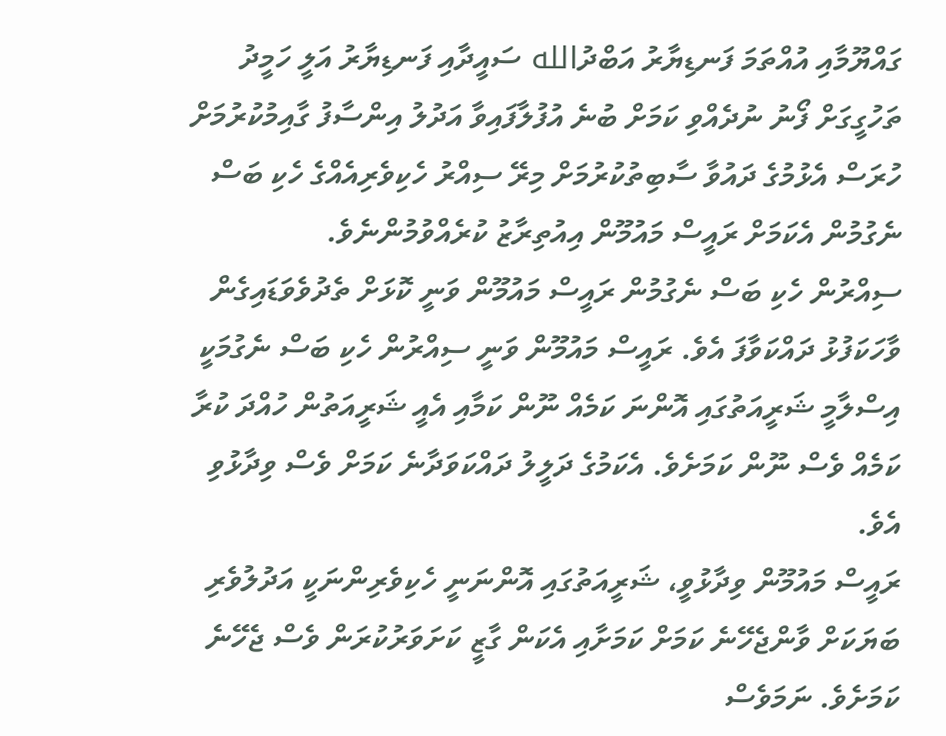ގައްޔޫމާއި އުއްތަމަ ފަނޑިޔާރު އަބްދުالله ސައީދާއި ފަނޑިޔާރު އަލީ ހަމީދު ތަހުގީގަށް ފޯނު ނުދެއްވި ކަމަށް ބުނެ އުފުލާފައިވާ އަދުލު އިންސާފު ގާއިމުކުރުމަށް ހުރަސް އެޅުމުގެ ދައުވާ ސާބިތުކުރުމަށް މިރޭ ސިއްރު ހެކިވެރިއެއްގެ ހެކި ބަސް ނެގުމުން އެކަމަށް ރައީސް މައުމޫން އިއުތިރާޒު ކުރެއްވުމުންނެވެ.
ސިއްރުން ހެކި ބަސް ނެގުމުން ރައީސް މައުމޫން ވަނީ ކޮޅަށް ތެދުވެވަޑައިގެން ވާހަކަފުޅު ދައްކަވާފަ އެވެ. ރައީސް މައުމޫން ވަނީ ސިއްރުން ހެކި ބަސް ނެގުމަކީ އިސްލާމީ ޝަރީއަތުގައި އޮންނަ ކަމެއް ނޫން ކަމާއި އެއީ ޝަރީއަތުން ހުއްދަ ކުރާ ކަމެއް ވެސް ނޫން ކަމަށެވެ. އެކަމުގެ ދަލީލު ދައްކަވަދާނެ ކަމަށް ވެސް ވިދާޅުވި އެވެ.
ރައީސް މައުމޫން ވިދާޅުވީ، ޝަރީއަތުގައި އޮންނަނީ ހެކިވެރިންނަކީ އަދުލުވެރި ބަޔަކަށް ވާންޖެހޭނެ ކަމަށް ކަމަށާއި އެކަން ގާޒީ ކަށަވަރުކުރަން ވެސް ޖެހޭނެ ކަމަށެވެ. ނަމަވެސް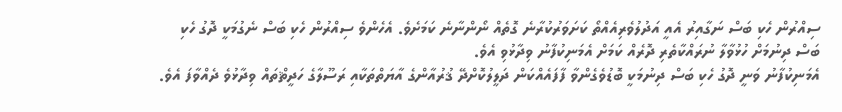ސިއްރުން ހެކި ބަސް ނަގާއިރު އެއީ އަދުލުވެރިއެއްތޯ ކަށަވަރުކުރާނެ ގޮތެއް ނޯންނާނެ ކަމަށެވެ. އެހެންވެ ސިއްރުން ހެކި ބަސް ނެގުމަކީ ދޮގު ހެކި ބަސް ދިނުމަށް ހުޅުވާލާ ނުރައްކާތެރި ދޮރެއް ކަމަށް އެމަނިކުފާނު ވިދާޅުވި އެވެ.
އެމަނިކުފާނު ވަނީ ދޮގު ހެކި ބަސް ދިނުމަކީ ބޮޑުވެގެންވާ ފާފައެއްކަން ދަލީލުކޮށްދޭ ޤުރުއާންގެ އާޔަތްތަކާއި ރަސޫލާގެ ހަދީޘްތައް ވިދާޅުވެ ދެއްވާފަ އެވެ.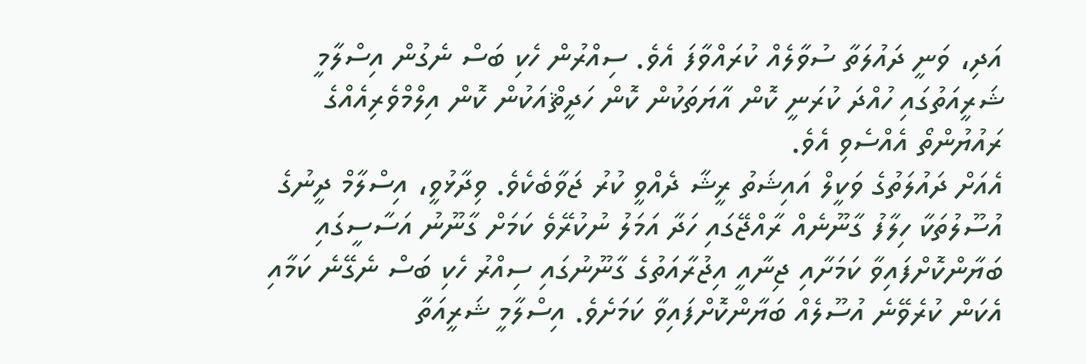އަދި، ވަނީ ދައުލަތާ ސުވާލެއް ކުރައްވާފަ އެވެ. ސިއްރުން ހެކި ބަސް ނެގުން އިސްލާމީ ޝަރީއަތުގައި ހުއްދަ ކުރަނީ ކޮން އާޔަތަކުން ކޮން ހަދީޘްއަކުން ކޮން އިލްމްވެރިއެއްގެ ރައުޔުންތޯ އެއްސެވި އެވެ.
އެއަށް ދައުލަތުގެ ވަކީލް އައިޝަތު ރީޝާ ދެއްވީ ކުރު ޖަވާބެކެވެ. ވިދާޅުވީ، އިސްލާމް ދީނުގެ އުސޫލުތަކާ ހިލާފު ގާނޫނެއް ރާއްޖޭގައި ހަދާ އަމަލު ނުކުރޭވެ ކަމަށް ގާނޫނު އަސާސީގައި ބަޔާންކޮށްފައިވާ ކަމަށާއި ޖިނާއީ އިޖުރާއަތުގެ ގާނޫނުގައި ސިއްރު ހެކި ބަސް ނެގޭނެ ކަމާއި އެކަން ކުރެވޭނެ އުސޫލެއް ބަޔާންކޮށްފައިވާ ކަމަށެވެ. އިސްލާމީ ޝަރީއަތާ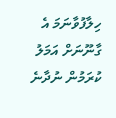ހިލާފުވާނަމަ އެ ގާނޫނަށް އަމަލު ކުރަމުން ނުދާނެ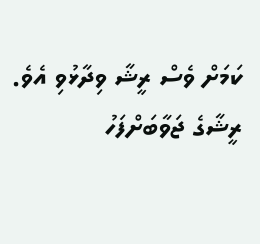ކަމަށް ވެސް ރީޝާ ވިދާޅުވި އެވެ.
ރީޝާގެ ޖަވާބަށްފަހު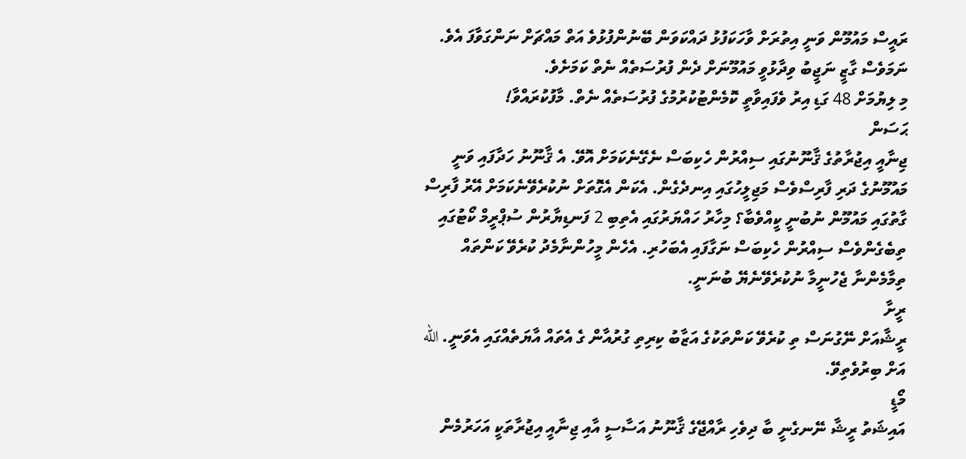ރައީސް މައުމޫން ވަނީ އިތުރަށް ވާހަކަފުޅު ދައްކަވަން ބޭނުންފުޅުވެ އަތް މައްޗަށް ނަންގަވާފަ އެވެ. ނަމަވެސް ގާޒީ ނަޖީބު ވިދާޅުވީ މައުމޫނަށް ދެން ފުރުސަތެއް ނެތް ކަމަށެވެ.
މި ލިޔުމަށް 48 ގަޑި އިރު ވެފައިވާތީ ކޮމެންޓުކުރުމުގެ ފުރުސަތެއް ނެތް. މާފުކުރައްވާ!
ޙަސަން
ޖިނާއީ އިޖުރާތުގެ ޤާނޫނުގައި ސިއްރުން ހެކިބަސް ނެގޭނެކަމަށް އޮވޭ. އެ ޤާނޫނު ހަދާފައި ވަނީ މައުމޫނުގެ ދަރި ފާރިސްވެސް މަޖިލީހުގައި އިނދެގެން. އެކަން އެގޮތަށް ނުކުރެވޭނެކަމަށް އޭރު ފާރިސް ގާތުގައި މައުމޫން ނުބުނީ ކީއްވެބާ؟ މިހާރު ހައްޔަރުގައި އެތިބި 2 ފަނޑިޔާރުން ސުޕްރީމް ކޯޓުގައި ތިބެގެންވެސް ސިއްރުން ހެކިބަސް ނަގާފައި އެބަހުރި. އެހެން މީހުންނާމެދު ކުރެވޭ ކަންތައް ތިމާމެންނާ ޖެހުނީމާ ނުކުރެވޭނެޔޭ ބުނަނީ.
ރީށާ
ރީޝާއަށް ނޭގުނަސް ތި ކުރެވޭ ކަންތަކުގެ އަޒާބު ކިރިތި ގުރުއާން ގެ އެތައް އާޔަތެއްގައި އެވަނީ. الله އަށް ބިރުވެތިވޭ.
މޯޑީ
އައިޝަތު ރީޝާ ނޭނގެނީ ބާ ދިވެހި ރާއްޖޭގެ ޤާނޫނު އަސާސީ އާއި ޖިނާއީ އިޖުރާތަކީ އަހަރުމެން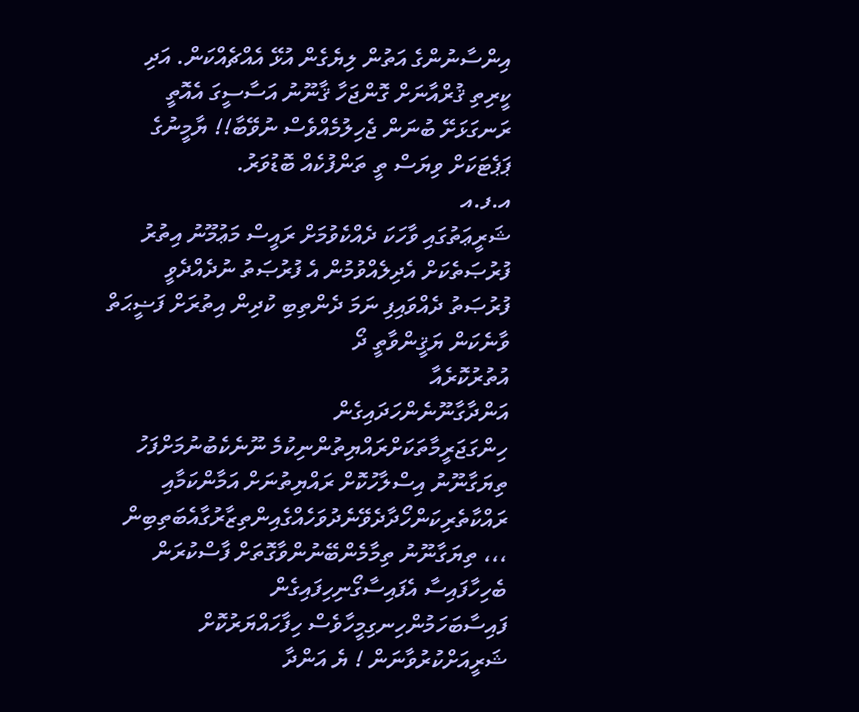އިންސާނުންގެ އަތުން ލިޔެގެން އުޅޭ އެއްޗެއްކަން. އަދި ކީރިތި ޤުރްއާނަށް ގޮންޖަހާ ޤާނޫނު އަސާސީގަ އެއޮތީ ރަނގަޅަށޭ ބުނަން ޖެހިލުމެއްވެސް ނުވޭބާ!! ޔާމީނުގެ ޕަޕެޓަކަށް ވިޔަސް ތީ ތަންފުކެއް ބޮޑުވަރު.
އ.ފ.އ
ޝަރީޢަތުގައި ވާހަކަ ދެއްކެވުމަށް ރައީސް މަޢުމޫނު އިތުރު ފުރުޞަތެކަށް އެދިލެއްވުމުން އެ ފުރުޞަތު ނުދެއްދެވީ ފުރުޞަތު ދެއްވައިފި ނަމަ ދެންތިބި ކުދިން އިތުރަށް ފަޟީޙަތް ވާނެކަން ޔަޤީންވާތީ ދޯ
އުތުރުކޮރެއާ
އަންދާގާނޫނެންހަދައިގެން ހިންގަޖަރީމާތަކަށްރައްޔިތުންނިކުމެ ނޫނެކެބުނުމަށްފަހު ތިޔަގާނޫނު އިސްލާހުކޮށް ރައްޔިތުނަށް އަމާންކަމާއި ރައްކާތެރިކަންހޯދާދެވޭނެދުވަހެއްގެއިންތިޒާރުގާއެބަތިބިން ،،، ތިޔަގާނޫނު ތިމާމެންބޭނުންވާގޮތަށް ފާސްކުރަން ބެހިހާފައިސާ އެފައިސާގޯނިހިފައިގެން ފައިސާބަހަމުންހިނގިމީހާވެސް ހިފާހައްޔަރުކޮށް ޝަރީއަށްކުރުވާނަން ! ޔެ އަންދާ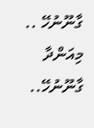ގާނޫނުހޭ .. މިއަންދާ ގާނޫނުހޭ..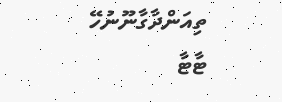ތިއަންދާގާނޫނުހޭ
ޓާޓާ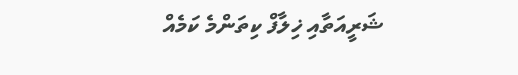ޝަރީއަތާއި ޚިލާފް ކިތަންމެ ކަމެއް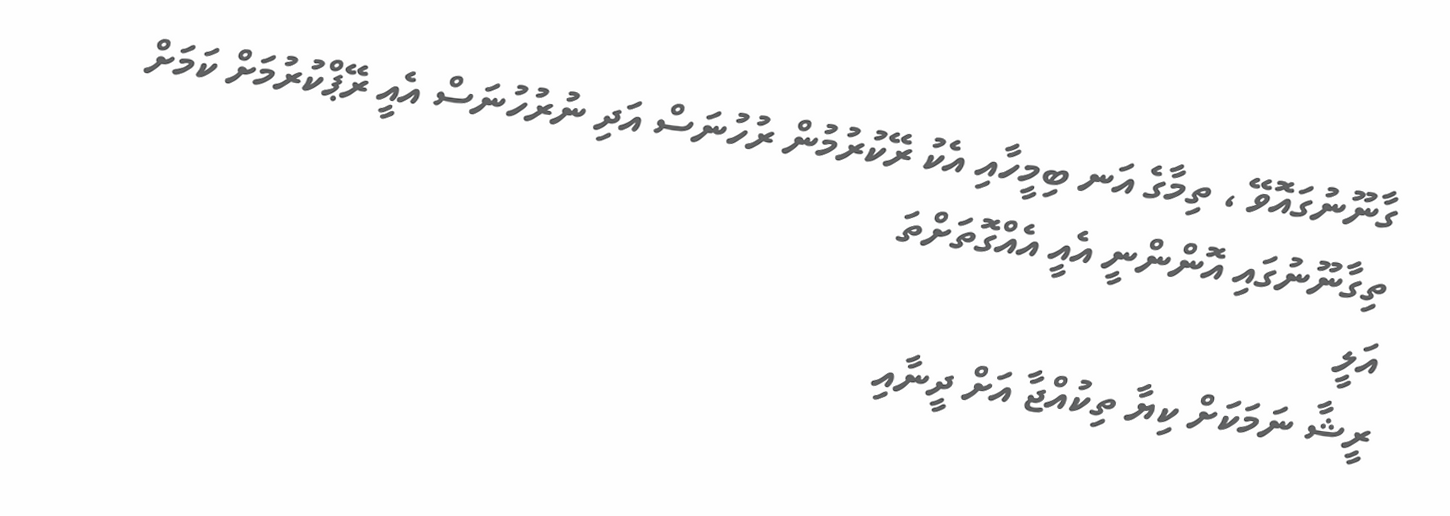ގާނޫނުގައޮވޭ ، ތިމާގެ އަނ ބިމީހާއި އެކު ރޭކުރުމުން ރުހުނަސް އަދި ނުރުހުނަސް އެއީ ރޭޕްކުރުމަށް ކަމަށް ތިގާނޫނުގައި އޮންންނީ އެއީ އެއްގޮތަށްތަ
އަލީ
ރީޝާ ނަމަކަށް ކިޔާ ތިކުއްޖާ އަށް ދީނާއި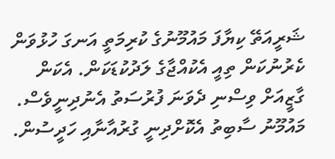ޝަރީއަތޭ ކިޔާފަ މައުމޫނުގެ ކުރިމަތީ އަނގަ ހުޅުވަން ކެރުނުކަން ތިއީ އެކުއްޖާގެ ލަދުކުޑަކަން. އެކަން ގާޒީއަށް ވިސްނި ދެވަނަ ފުރުސަތު އެނުދިނީވެސް. މައުމޫނު ސާބިތު އެކޮށްދިނީ ގުރުއާނާއި ހަދީސުން.